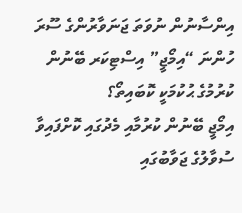އިންސާނުން ނުވަތަ ޖަނަވާރުންގެ ސޫރަ ހުންނަ “އިމޯޖީ” އިސްޓިކަރ ބޭނުން ކުރުމުގެ ޙުކުމަކީ ކޮބައިތޯ؟
އިމޯޖީ ބޭނުން ކުރުމާއި މެދުގައި ކޮށްފައިވާ ސުވާލުގެ ޖަވާބުގައި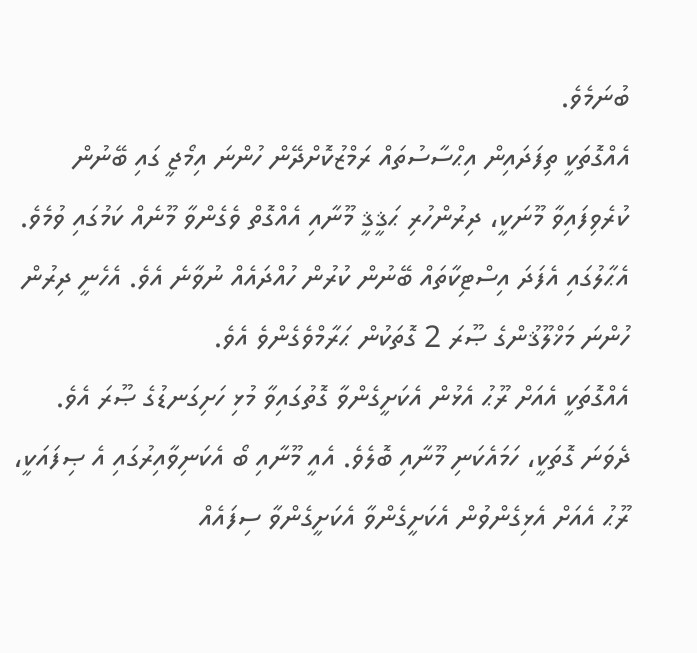ބުނަމެވެ.
އެއްގޮތަކީ ތިފަދައިން އިޙްސާސުތައް ރަމްޒުކޮށްދޭން ހުންނަ އިމޯޖީ ގައި ބޭނުން ކުރެވިފައިވާ މޫނަކީ، ދިރުންހުރި ޙަޤީޤީ މޫނާއި އެއްގޮތް ވެގެންވާ މޫނެއް ކަމުގައި ވުމެވެ.
އެޙާލުގައި އެފަދަ އިސްޓިކާތައް ބޭނުން ކުރުން ހުއްދައެއް ނުވާނެ އެވެ. އެހެނީ ދިރުން ހުންނަ މަޚްލޫޤުންގެ ޞޫރަ 2 ގޮތަކުން ޙަރާމްވެގެންވެ އެވެ.
އެއްގޮތަކީ އެއަށް ރޫޙު އެޅުން އެކަށީގެންވާ ގޮތުގައިވާ މުޅި ހަށިގަނޑުގެ ޞޫރަ އެވެ.
ދެވަނަ ގޮތަކީ، ހަމައެކަނި މޫނާއި ބޮލެވެ. އެއީ މޫނާއި ބޯ އެކަނިވާއިރުގައި އެ ޞިފައަކީ، ރޫޙު އެއަށް އެޅިގެންވުން އެކަށީގެންވާ އެކަށީގެންވާ ސިފައެއް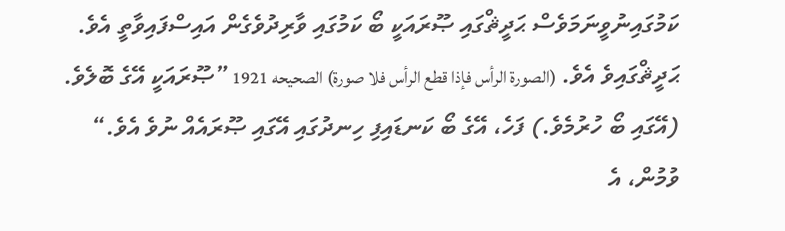ކަމުގައިނުވީނަމަވެސް ޙަދީޘްގައި ޞޫރައަކީ ބޯ ކަމުގައި ވާރިދުވެގެން އައިސްފައިވާތީ އެވެ. ޙަދީޘްގައިވެ އެވެ. (الصورة الرأس فإذا قطع الرأس فلا صورة) الصحيحه 1921 ”ޞޫރައަކީ އޭގެ ބޮލެވެ. (އޭގައި ބޯ ހުރުމެވެ.) ފަހެ، އޭގެ ބޯ ކަނޑައިފި ހިނދުގައި އޭގައި ޞޫރައެއް ނުވެ އެވެ.“
ވުމުން، އެ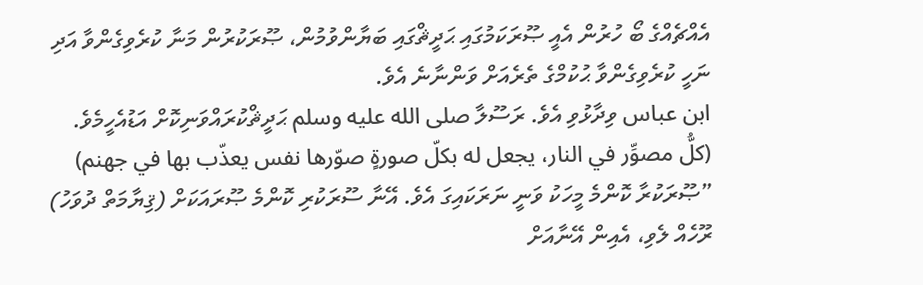އެއްޗެއްގެ ބޯ ހުރުން އެއީ ޞޫރަކަމުގައި ޙަދީޘްގައި ބަޔާންވުމުން، ޞޫރަކުރުން މަނާ ކުރެވިގެންވާ އަދި ނަހީ ކުރެވިގެންވާ ޙުކުމްގެ ތެރެއަށް ވަންނާނެ އެވެ.
ابن عباس ވިދާޅުވި އެވެ. ރަސޫލާ صلى الله عليه وسلم ޙަދީޘްކުރައްވަނިކޮށް އަޑުއެހީމެވެ. (كلُّ مصوِّر في النار، يجعل له بكلّ صورةٍ صوّرها نفس يعذّب بها في جهنم) ”ޞޫރަކުރާ ކޮންމެ މީހަކު ވަނީ ނަރަކައިގަ އެވެ. އޭނާ ސޫރަކުރި ކޮންމެ ޞޫރައަކަށް (ޤިޔާމަތް ދުވަހު) ރޫހެއް ލެވި، އެއިން އޭނާއަށް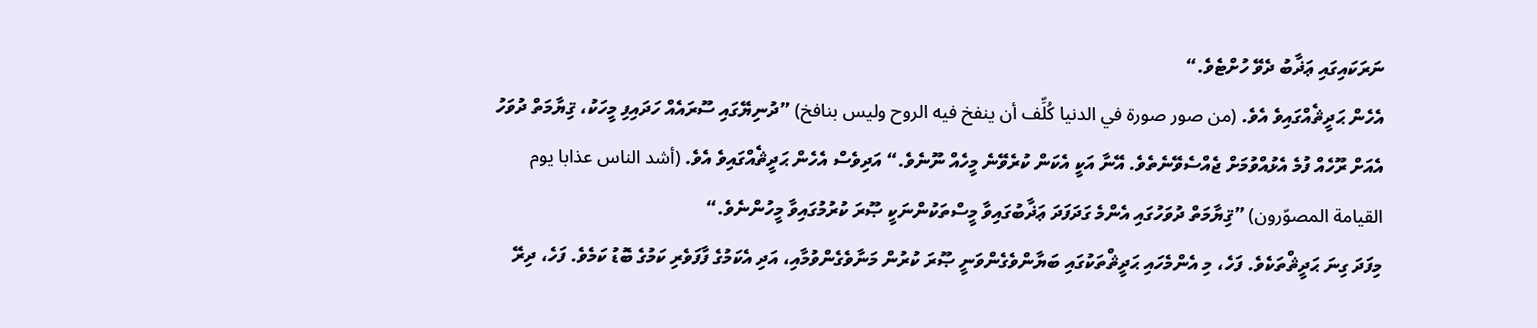ނަރަކައިގައި ޢަޛާބު ދެވޭ ހުށްޓެވެ.“
އެހެން ޙަދީޘެއްގައިވެ އެވެ. (من صور صورة في الدنيا كُلِّف أن ينفخ فيه الروح وليس بنافخ) ”ދުނިޔޭގައި ސޫރައެއް ހަދައިފި މީހަކު، ޤިޔާމަތް ދުވަހު އެއަށް ރޫހެއް ފުމެ އެޅުއްވުމަށް ޖެއްސެވޭނެތެވެ. އޭނާ އަކީ އެކަން ކުރެވޭނެ މީހެއް ނޫނެވެ.“ އަދިވެސް އެހެން ޙަދީޘެއްގައިވެ އެވެ. (أشد الناس عذابا يوم القيامة المصوّرون) ”ޤިޔާމަތް ދުވަހުގައި އެންމެ ގަދަފަދަ ޢަޛާބުގައިވާ މީސްތަކުންނަކީ ޞޫރަ ކުރުމުގައިވާ މީހުންނެވެ.“
މިފަދަ ގިނަ ޙަދީޘްތަކެވެ. ފަހެ، މި އެންމެހައި ޙަދީޘްތަކުގައި ބަޔާންވެގެންވަނީ ޞޫރަ ކުރުން މަނާވެގެންވުމާއި، އަދި އެކަމުގެ ފާފަވެރި ކަމުގެ ބޮޑު ކަމެވެ. ފަހެ، ދިރޭ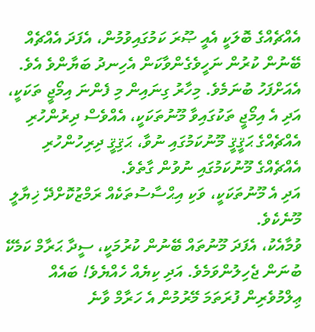އެއްޗެއްގެ ބޮލަކީ އެއީ ޞޫރަ ކަމުގައިވުމުން، އެފަދަ އެއްޗެއް ބޭނުން ކުރުން ނަހީވެގެންވާކަން އެހިނދު ބަޔާންވެ އެވެ.
އެއަށްފަހު ބުނަމެވެ. މިހާރު ގިނައިން މި ފެންނަ އިމޯޖީ ތަކަކީ، އަދި އެ އިމޯޖީ ތަކުގައިވާ މޫނުތަކަކީ، އެއްވެސް ދިރުންހުރި އެއްޗެއްގެ ޙަޤީޤީ މޫނުކަމުގައި ނުވާ، ޙަޤިޤީ ދިރިހުންހުރި އެއްޗެއްގެ މޫނުކަމުގައި ނުވުން ގާތެވެ.
އަދި އެ މޫނުތަކަކީ، ވަކި އިޙްސާސުތަކެއް ރަމްޒުކޮށްދޭ ޚިޔާލީ މޫނެކެވެ.
ވުމާއެކު، އެފަދަ މޫނުތައް ބޭނުން ކުރުމަކީ، ސީދާ ޙަރާމް ކަމެކޭ ބުނަން ޖެހިލުންވަމެވެ. އަދި ކިޔެއް ހެއްޔެވެ! ބައެއް ޢިލްމުވެރިން ފުރަތަމަ މޭރުމުން އެ ހަރާމް ވާނެ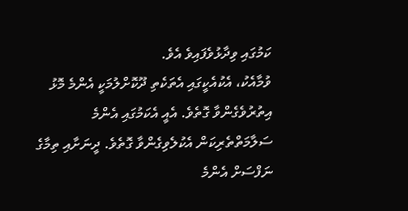ކަމުގައި ވިދާޅުވެފައިވެ އެވެ.
ވުމާއެކު، އެކުއެކީގައި އެތަކެތި ދޫކޮށްލުމަކީ އެންމެ މޮޅު އިތުރުވެގެންވާ ގޮތެވެ. އެއީ އެކަމުގައި އެންމެ ސަލާމަތްތެރިކަން އެކުލެވިގެންވާ ގޮތެވެ. ދީނަށާއި ތިމާގެ ނަފްސަށް އެންމެ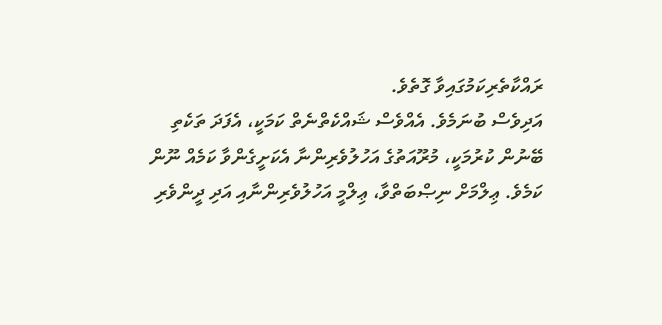ރައްކާތެރިކަމުގައިވާ ގޮތެވެ.
އަދިވެސް ބުނަމެވެ. އެއްވެސް ޝައްކެތްނެތް ކަމަކީ، އެފަދަ ތަކެތި ބޭނުން ކުރުމަކީ، މުރޫއަތުގެ އަހުލުވެރިންނާ އެކަށީގެންވާ ކަމެއް ނޫން ކަމެވެ. ޢިލްމަށް ނިޞްބަތްވާ، ޢިލްމީ އަހުލުވެރިންނާއި އަދި ދީންވެރި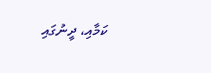ކަމާއި، ދީނުގައި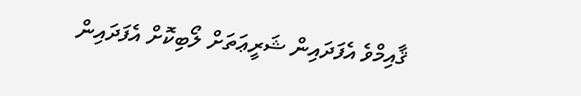ޤާއިމްވެ އެފަދައިން ޝަރީޢަތަށް ލޯބިކޮށް އެފަދައިން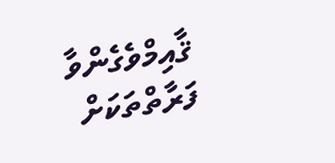ޤާއިމްވެގެންވާ ފަރާތްތަކަށް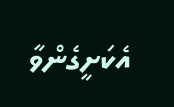އެކަށީގެންވާ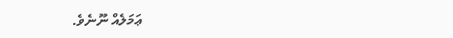ޢަމަލެއް ނޫނެވެ.